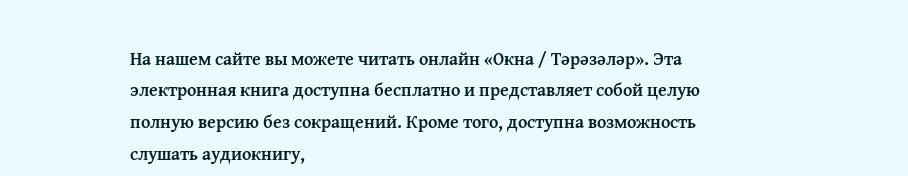На нашем сайте вы можете читать онлайн «Окна / Тәрәзәләр». Эта электронная книга доступна бесплатно и представляет собой целую полную версию без сокращений. Кроме того, доступна возможность слушать аудиокнигу,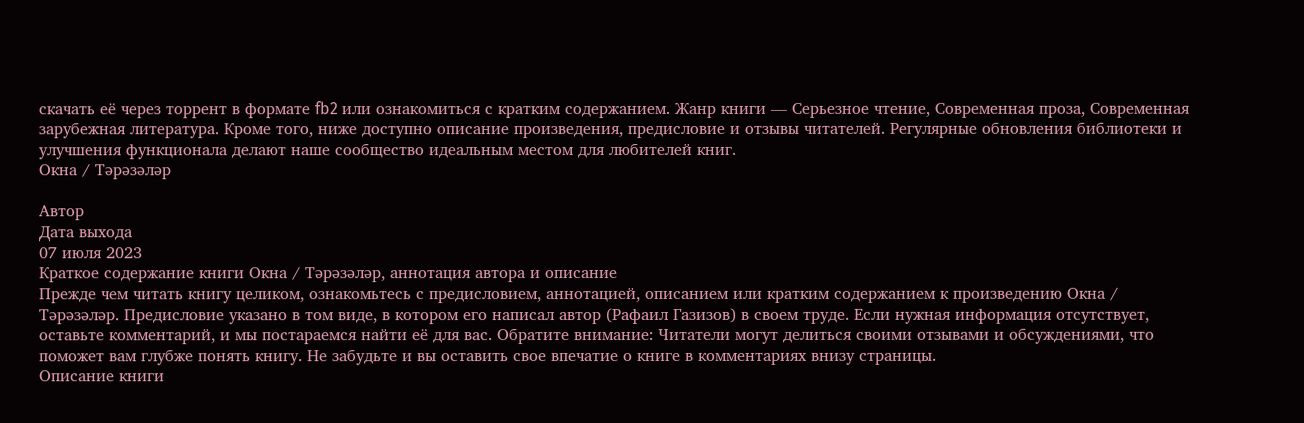скачать её через торрент в формате fb2 или ознакомиться с кратким содержанием. Жанр книги — Серьезное чтение, Современная проза, Современная зарубежная литература. Кроме того, ниже доступно описание произведения, предисловие и отзывы читателей. Регулярные обновления библиотеки и улучшения функционала делают наше сообщество идеальным местом для любителей книг.
Окна / Тәрәзәләр

Автор
Дата выхода
07 июля 2023
Краткое содержание книги Окна / Тәрәзәләр, аннотация автора и описание
Прежде чем читать книгу целиком, ознакомьтесь с предисловием, аннотацией, описанием или кратким содержанием к произведению Окна / Тәрәзәләр. Предисловие указано в том виде, в котором его написал автор (Рафаил Газизов) в своем труде. Если нужная информация отсутствует, оставьте комментарий, и мы постараемся найти её для вас. Обратите внимание: Читатели могут делиться своими отзывами и обсуждениями, что поможет вам глубже понять книгу. Не забудьте и вы оставить свое впечатие о книге в комментариях внизу страницы.
Описание книги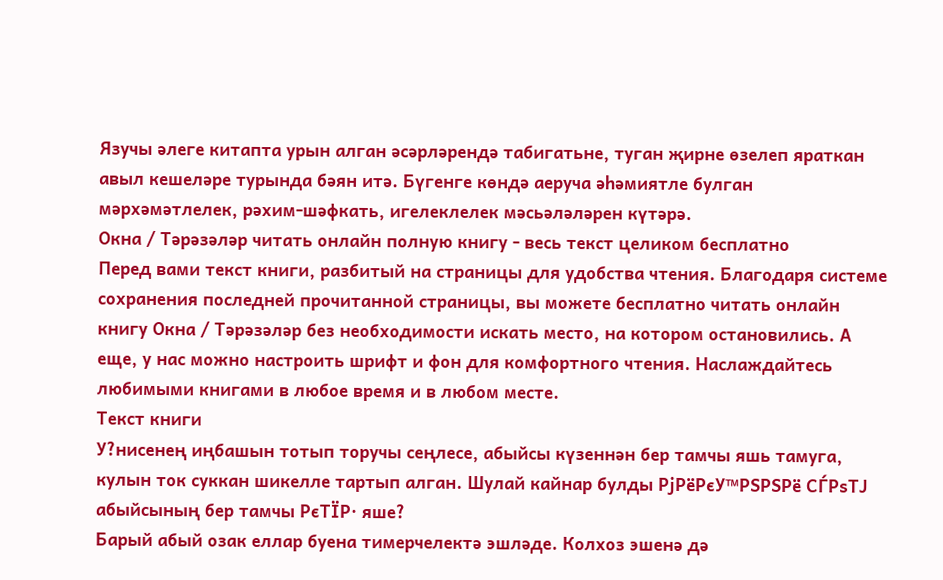Язучы әлеге китапта урын алган әсәрләрендә табигатьне, туган җирне өзелеп яраткан авыл кешеләре турында бәян итә. Бүгенге көндә аеруча әһәмиятле булган мәрхәмәтлелек, рәхим-шәфкать, игелеклелек мәсьәләләрен күтәрә.
Окна / Тәрәзәләр читать онлайн полную книгу - весь текст целиком бесплатно
Перед вами текст книги, разбитый на страницы для удобства чтения. Благодаря системе сохранения последней прочитанной страницы, вы можете бесплатно читать онлайн книгу Окна / Тәрәзәләр без необходимости искать место, на котором остановились. А еще, у нас можно настроить шрифт и фон для комфортного чтения. Наслаждайтесь любимыми книгами в любое время и в любом месте.
Текст книги
У?нисенең иңбашын тотып торучы сеңлесе, абыйсы күзеннән бер тамчы яшь тамуга, кулын ток суккан шикелле тартып алган. Шулай кайнар булды РјРёРєУ™РЅРЅРё СЃРѕТЈ абыйсының бер тамчы РєТЇР· яше?
Барый абый озак еллар буена тимерчелектә эшләде. Колхоз эшенә дә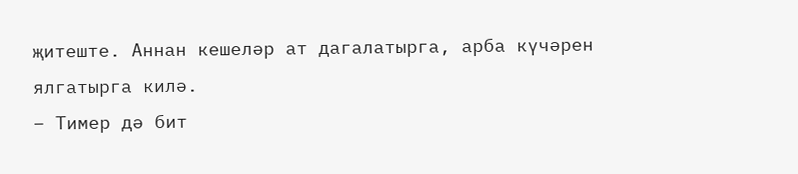җитеште. Аннан кешеләр ат дагалатырга, арба күчәрен ялгатырга килә.
– Тимер дә бит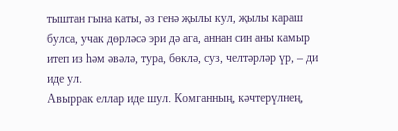тыштан гына каты, әз генә җылы кул, җылы караш булса, учак дөрләсә эри дә ага, аннан син аны камыр итеп из һәм әвәлә, тура, бөклә, суз, челтәрләр үр, – ди иде ул.
Авыррак еллар иде шул. Комганның, кәчтерүлнең,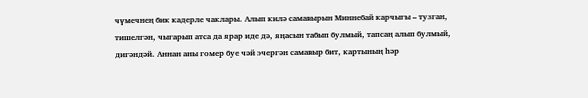чүмечнең бик кадерле чаклары. Алып килә самавырын Миннебай карчыгы – тузган, тишелгән, чыгарып атса да ярар иде дә, яңасын табып булмый, тапсаң алып булмый, дигәндәй. Аннан аны гомер буе чәй эчергән самавыр бит, картының һәр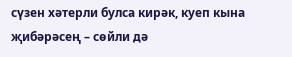сүзен хәтерли булса кирәк, куеп кына җибәрәсең – сөйли дә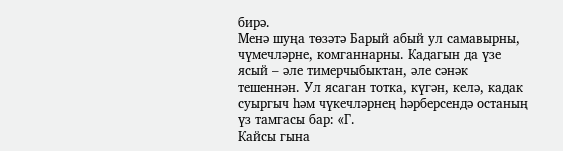бирә.
Менә шуңа төзәтә Барый абый ул самавырны, чүмечләрне, комганнарны. Кадагын да үзе ясый – әле тимерчыбыктан, әле сәнәк тешеннән. Ул ясаган тотка, күгән, келә, кадак суыргыч һәм чүкечләрнең һәрберсендә останың үз тамгасы бар: «Г.
Кайсы гына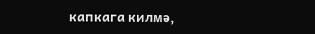капкага килмә,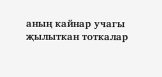аның кайнар учагы җылыткан тоткалар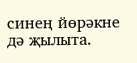синең йөрәкне дә җылыта.